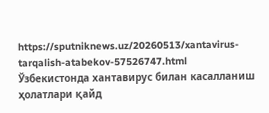https://sputniknews.uz/20260513/xantavirus-tarqalish-atabekov-57526747.html
Ўзбекистонда хантавирус билан касалланиш ҳолатлари қайд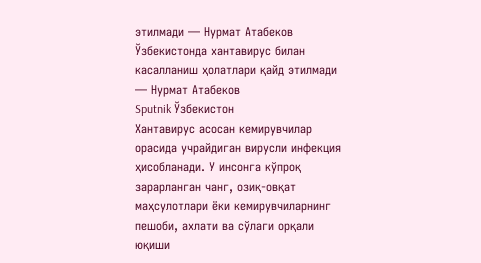этилмади — Нурмат Атабеков
Ўзбекистонда хантавирус билан касалланиш ҳолатлари қайд этилмади — Нурмат Атабеков
Sputnik Ўзбекистон
Хантавирус асосан кемирувчилар орасида учрайдиган вирусли инфекция ҳисобланади. У инсонга кўпроқ зарарланган чанг, озиқ-овқат маҳсулотлари ёки кемирувчиларнинг пешоби, ахлати ва сўлаги орқали юқиши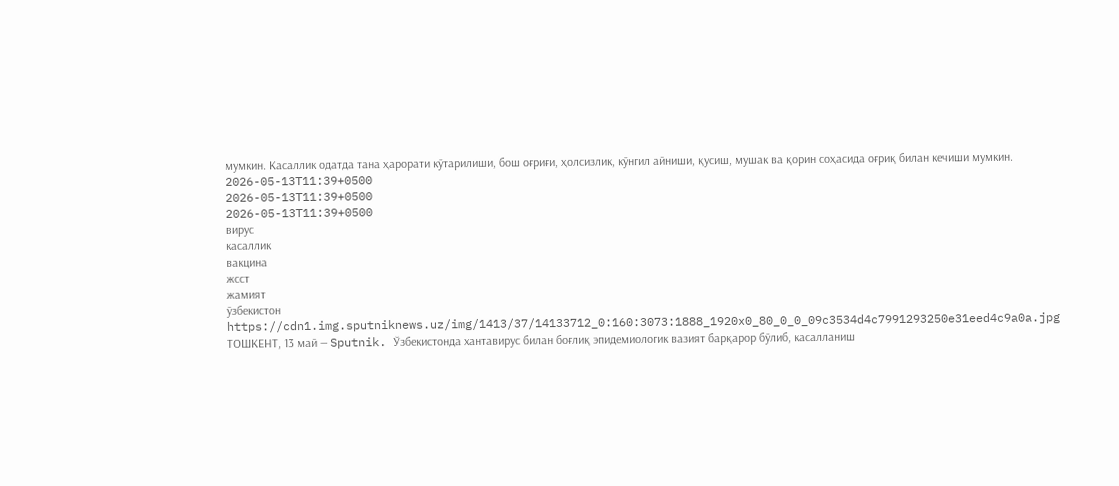мумкин. Касаллик одатда тана ҳарорати кўтарилиши, бош оғриғи, ҳолсизлик, кўнгил айниши, қусиш, мушак ва қорин соҳасида оғриқ билан кечиши мумкин.
2026-05-13T11:39+0500
2026-05-13T11:39+0500
2026-05-13T11:39+0500
вирус
касаллик
вакцина
жсст
жамият
ўзбекистон
https://cdn1.img.sputniknews.uz/img/1413/37/14133712_0:160:3073:1888_1920x0_80_0_0_09c3534d4c7991293250e31eed4c9a0a.jpg
ТОШКЕНТ, 13 май — Sputnik. Ўзбекистонда хантавирус билан боғлиқ эпидемиологик вазият барқарор бўлиб, касалланиш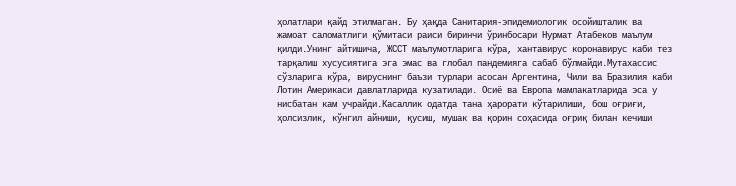ҳолатлари қайд этилмаган. Бу ҳақда Санитария-эпидемиологик осойишталик ва жамоат саломатлиги қўмитаси раиси биринчи ўринбосари Нурмат Атабеков маълум қилди.Унинг айтишича, ЖССТ маълумотларига кўра, хантавирус коронавирус каби тез тарқалиш хусусиятига эга эмас ва глобал пандемияга сабаб бўлмайди.Мутахассис сўзларига кўра, вируснинг баъзи турлари асосан Аргентина, Чили ва Бразилия каби Лотин Америкаси давлатларида кузатилади. Осиё ва Европа мамлакатларида эса у нисбатан кам учрайди.Касаллик одатда тана ҳарорати кўтарилиши, бош оғриғи, ҳолсизлик, кўнгил айниши, қусиш, мушак ва қорин соҳасида оғриқ билан кечиши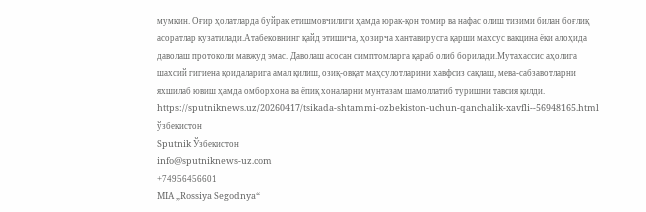мумкин. Оғир ҳолатларда буйрак етишмовчилиги ҳамда юрак-қон томир ва нафас олиш тизими билан боғлиқ асоратлар кузатилади.Атабековнинг қайд этишича, ҳозирча хантавирусга қарши махсус вакцина ёки алоҳида даволаш протоколи мавжуд эмас. Даволаш асосан симптомларга қараб олиб борилади.Мутахассис аҳолига шахсий гигиена қоидаларига амал қилиш, озиқ-овқат маҳсулотларини хавфсиз сақлаш, мева-сабзавотларни яхшилаб ювиш ҳамда омборхона ва ёпиқ хоналарни мунтазам шамоллатиб туришни тавсия қилди.
https://sputniknews.uz/20260417/tsikada-shtammi-ozbekiston-uchun-qanchalik-xavfli--56948165.html
ўзбекистон
Sputnik Ўзбекистон
info@sputniknews-uz.com
+74956456601
MIA „Rossiya Segodnya“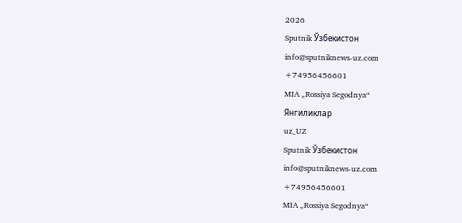2026
Sputnik Ўзбекистон
info@sputniknews-uz.com
+74956456601
MIA „Rossiya Segodnya“
Янгиликлар
uz_UZ
Sputnik Ўзбекистон
info@sputniknews-uz.com
+74956456601
MIA „Rossiya Segodnya“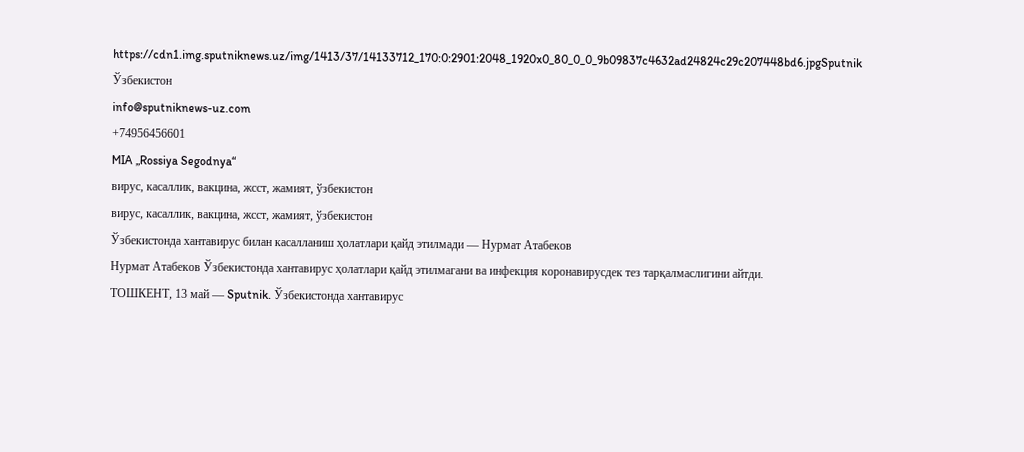https://cdn1.img.sputniknews.uz/img/1413/37/14133712_170:0:2901:2048_1920x0_80_0_0_9b09837c4632ad24824c29c207448bd6.jpgSputnik Ўзбекистон
info@sputniknews-uz.com
+74956456601
MIA „Rossiya Segodnya“
вирус, касаллик, вакцина, жсст, жамият, ўзбекистон
вирус, касаллик, вакцина, жсст, жамият, ўзбекистон
Ўзбекистонда хантавирус билан касалланиш ҳолатлари қайд этилмади — Нурмат Атабеков
Нурмат Атабеков Ўзбекистонда хантавирус ҳолатлари қайд этилмагани ва инфекция коронавирусдек тез тарқалмаслигини айтди.
ТОШКЕНТ, 13 май — Sputnik. Ўзбекистонда хантавирус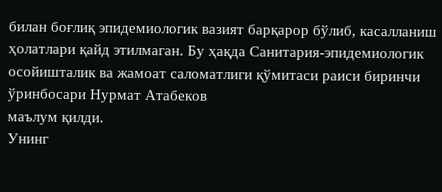билан боғлиқ эпидемиологик вазият барқарор бўлиб, касалланиш ҳолатлари қайд этилмаган. Бу ҳақда Санитария-эпидемиологик осойишталик ва жамоат саломатлиги қўмитаси раиси биринчи ўринбосари Нурмат Атабеков
маълум қилди.
Унинг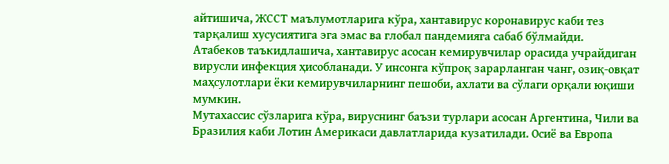айтишича, ЖССТ маълумотларига кўра, хантавирус коронавирус каби тез тарқалиш хусусиятига эга эмас ва глобал пандемияга сабаб бўлмайди.
Атабеков таъкидлашича, хантавирус асосан кемирувчилар орасида учрайдиган вирусли инфекция ҳисобланади. У инсонга кўпроқ зарарланган чанг, озиқ-овқат маҳсулотлари ёки кемирувчиларнинг пешоби, ахлати ва сўлаги орқали юқиши мумкин.
Мутахассис сўзларига кўра, вируснинг баъзи турлари асосан Аргентина, Чили ва Бразилия каби Лотин Америкаси давлатларида кузатилади. Осиё ва Европа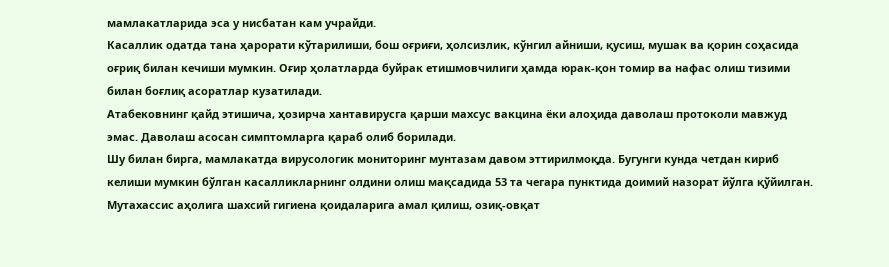мамлакатларида эса у нисбатан кам учрайди.
Касаллик одатда тана ҳарорати кўтарилиши, бош оғриғи, ҳолсизлик, кўнгил айниши, қусиш, мушак ва қорин соҳасида оғриқ билан кечиши мумкин. Оғир ҳолатларда буйрак етишмовчилиги ҳамда юрак-қон томир ва нафас олиш тизими билан боғлиқ асоратлар кузатилади.
Атабековнинг қайд этишича, ҳозирча хантавирусга қарши махсус вакцина ёки алоҳида даволаш протоколи мавжуд эмас. Даволаш асосан симптомларга қараб олиб борилади.
Шу билан бирга, мамлакатда вирусологик мониторинг мунтазам давом эттирилмоқда. Бугунги кунда четдан кириб келиши мумкин бўлган касалликларнинг олдини олиш мақсадида 53 та чегара пунктида доимий назорат йўлга қўйилган.
Мутахассис аҳолига шахсий гигиена қоидаларига амал қилиш, озиқ-овқат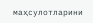маҳсулотларини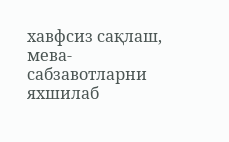хавфсиз сақлаш, мева-сабзавотларни яхшилаб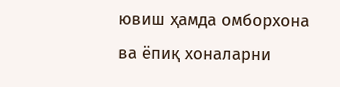ювиш ҳамда омборхона ва ёпиқ хоналарни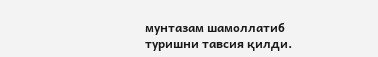мунтазам шамоллатиб туришни тавсия қилди.